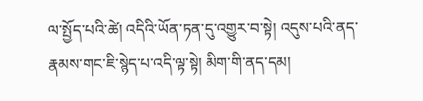ལ་སྤྱོད་པའི་ཚེ། འདིའི་ཡོན་ཏན་དུ་འགྱུར་བ་སྟེ། འདུས་པའི་ནད་རྣམས་གང་ཇི་སྙེད་པ་འདི་ལྟ་སྟེ། མིག་གི་ནད་དམ།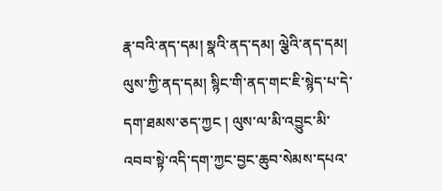རྣ་བའི་ནད་དམ། སྣའི་ནད་དམ། ལྕེའི་ནད་དམ། ལུས་ཀྱི་ནད་དམ། སྙིང་གི་ནད་གང་ཇི་སྙེད་པ་དེ་དག་ཐམས་ཅད་ཀྱང ། ལུས་ལ་མི་འབྱུང་མི་འབབ་སྟེ་འདི་དག་ཀྱང་བྱང་ཆུབ་སེམས་དཔའ་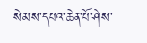སེམས་དཔའ་ཆེན་པོ་ཤེས་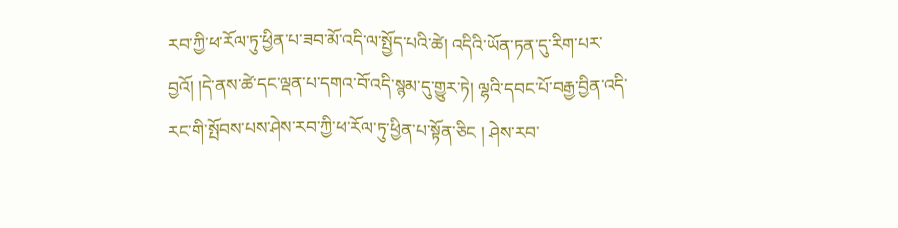རབ་ཀྱི་ཕ་རོལ་ཏུ་ཕྱིན་པ་ཟབ་མོ་འདི་ལ་སྤྱོད་པའི་ཚེ། འདིའི་ཡོན་ཏན་དུ་རིག་པར་བྱའོ། །དེ་ནས་ཚེ་དང་ལྡན་པ་དགའ་བོ་འདི་སྙམ་དུ་གྱུར་ཏེ། ལྷའི་དབང་པོ་བརྒྱ་བྱིན་འདི་རང་གི་སྤོབས་པས་ཤེས་རབ་ཀྱི་ཕ་རོལ་ཏུ་ཕྱིན་པ་སྟོན་ཅིང ། ཤེས་རབ་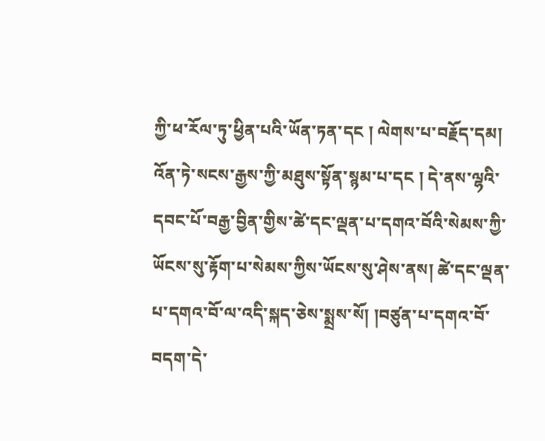ཀྱི་ཕ་རོལ་ཏུ་ཕྱིན་པའི་ཡོན་ཏན་དང ། ལེགས་པ་བརྗོད་དམ། འོན་ཏེ་སངས་རྒྱས་ཀྱི་མཐུས་སྟོན་སྙམ་པ་དང ། དེ་ནས་ལྷའི་དབང་པོ་བརྒྱ་བྱིན་གྱིས་ཚེ་དང་ལྡན་པ་དགའ་བོའི་སེམས་ཀྱི་ཡོངས་སུ་རྟོག་པ་སེམས་ཀྱིས་ཡོངས་སུ་ཤེས་ནས། ཚེ་དང་ལྡན་པ་དགའ་བོ་ལ་འདི་སྐད་ཅེས་སྨྲས་སོ། །བཙུན་པ་དགའ་བོ་བདག་དེ་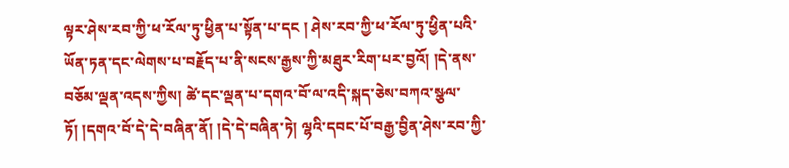ལྟར་ཤེས་རབ་ཀྱི་ཕ་རོལ་ཏུ་ཕྱིན་པ་སྟོན་པ་དང ། ཤེས་རབ་ཀྱི་ཕ་རོལ་ཏུ་ཕྱིན་པའི་ཡོན་ཏན་དང་ལེགས་པ་བརྗོད་པ་ནི་སངས་རྒྱས་ཀྱི་མཐུར་རིག་པར་བྱའོ། །དེ་ནས་བཅོམ་ལྡན་འདས་ཀྱིས། ཚེ་དང་ལྡན་པ་དགའ་བོ་ལ་འདི་སྐད་ཅེས་བཀའ་སྩལ་ཏོ། །དགའ་བོ་དེ་དེ་བཞིན་ནོ། །དེ་དེ་བཞིན་ཏེ། ལྷའི་དབང་པོ་བརྒྱ་བྱིན་ཤེས་རབ་ཀྱི་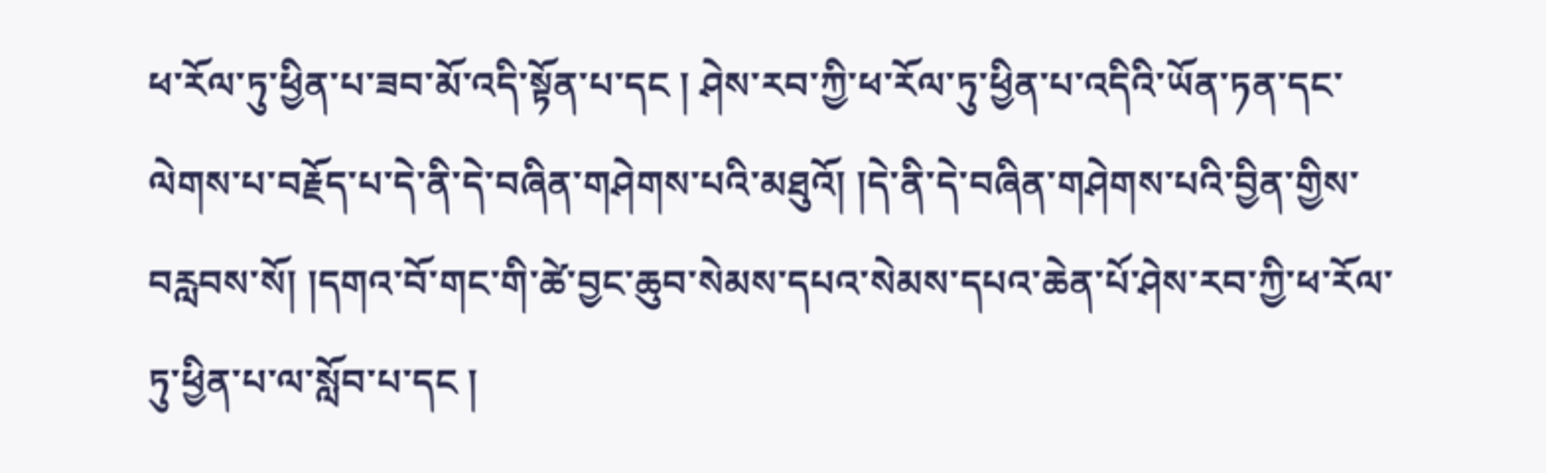ཕ་རོལ་ཏུ་ཕྱིན་པ་ཟབ་མོ་འདི་སྟོན་པ་དང ། ཤེས་རབ་ཀྱི་ཕ་རོལ་ཏུ་ཕྱིན་པ་འདིའི་ཡོན་ཏན་དང་ལེགས་པ་བརྗོད་པ་དེ་ནི་དེ་བཞིན་གཤེགས་པའི་མཐུའོ། །དེ་ནི་དེ་བཞིན་གཤེགས་པའི་བྱིན་གྱིས་བརླབས་སོ། །དགའ་བོ་གང་གི་ཚེ་བྱང་ཆུབ་སེམས་དཔའ་སེམས་དཔའ་ཆེན་པོ་ཤེས་རབ་ཀྱི་ཕ་རོལ་ཏུ་ཕྱིན་པ་ལ་སློབ་པ་དང །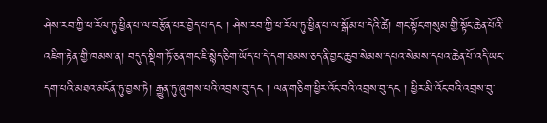ཤེས་རབ་ཀྱི་ཕ་རོལ་ཏུ་ཕྱིན་པ་ལ་བརྩོན་པར་བྱེད་པ་དང ། ཤེས་རབ་ཀྱི་ཕ་རོལ་ཏུ་ཕྱིན་པ་ལ་སྒོམ་པ་དེའི་ཚེ། གང་སྟོང་གསུམ་གྱི་སྟོང་ཆེན་པོའི་འཇིག་རྟེན་གྱི་ཁམས་ན། བདུད་སྡིག་ཏོ་ཅན་གང་ཇི་སྙེད་ཅིག་ཡོད་པ་དེ་དག་ཐམས་ཅད་ནི་བྱང་ཆུབ་སེམས་དཔའ་སེམས་དཔའ་ཆེན་པོ་འདི་ཡང་དག་པའི་མཐའ་མངོན་ཏུ་བྱས་ཏེ། རྒྱུན་ཏུ་ཞུགས་པའི་འབྲས་བུ་དང ། ལན་གཅིག་ཕྱིར་འོང་བའི་འབྲས་བུ་དང ། ཕྱིར་མི་འོང་བའི་འབྲས་བུ་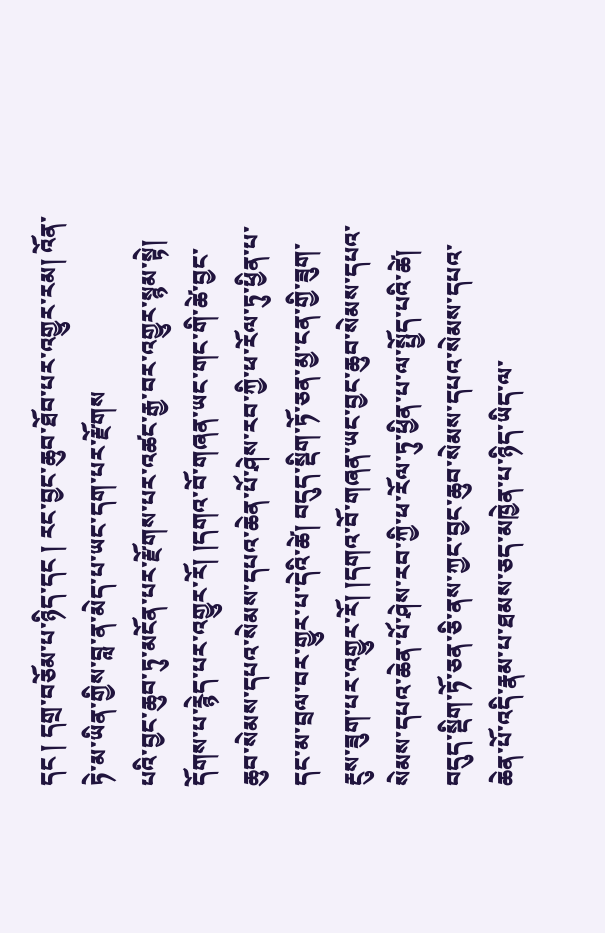དང ། དགྲ་བཅོམ་པ་ཉིད་དང ། རང་བྱང་ཆུབ་ཐོབ་པར་འགྱུར་རམ། འོན་ཏེ་མ་ཡིན་གྱིས་བླ་ན་མེད་པ་ཡང་དག་པར་རྫོགས
པའི་བྱང་ཆུབ་ཏུ་མངོན་པར་རྫོགས་པར་འཚང་རྒྱ་བར་འགྱུར་སྙམ་སྟེ། དོགས་པ་རྙེད་པར་འགྱུར་རོ། །དགའ་བོ་གཞན་ཡང་གང་གི་ཚེ་བྱང་ཆུབ་སེམས་དཔའ་སེམས་དཔའ་ཆེན་པོ་ཤེས་རབ་ཀྱི་ཕ་རོལ་ཏུ་ཕྱིན་པ་དང་མ་བྲལ་བར་གྱུར་པ་དེའི་ཚེ། བདུད་སྡིག་ཏོ་ཅན་མྱ་ངན་གྱི་ཟུག་རྔུས་ཟུག་པར་འགྱུར་རོ། །དགའ་བོ་གཞན་ཡང་བྱང་ཆུབ་སེམས་དཔའ་སེམས་དཔའ་ཆེན་པོ་ཤེས་རབ་ཀྱི་ཕ་རོལ་ཏུ་ཕྱིན་པ་ལ་སྤྱོད་པའི་ཚེ། བདུད་སྡིག་ཏོ་ཅན་ཅི་ནས་ཀྱང་བྱང་ཆུབ་སེམས་དཔའ་སེམས་དཔའ་ཆེན་པོ་འདི་རྣམ་པ་ཐམས་ཅད་མཁྱེན་པ་ཉིད་ཡིད་ལ་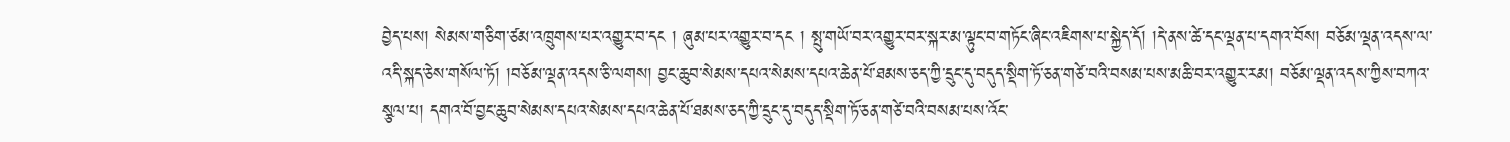བྱེད་པས། སེམས་གཅིག་ཙམ་འཁྲུགས་པར་འགྱུར་བ་དང ། ཞུམ་པར་འགྱུར་བ་དང ། སྤུ་གཡོ་བར་འགྱུར་བར་སྐར་མ་ལྟུང་བ་གཏོང་ཞིང་འཇིགས་པ་སྐྱེད་དོ། །དེ་ནས་ཚེ་དང་ལྡན་པ་དགའ་བོས། བཅོམ་ལྡན་འདས་ལ་འདི་སྐད་ཅེས་གསོལ་ཏོ། །བཅོམ་ལྡན་འདས་ཅི་ལགས། བྱང་ཆུབ་སེམས་དཔའ་སེམས་དཔའ་ཆེན་པོ་ཐམས་ཅད་ཀྱི་དྲུང་དུ་བདུད་སྡིག་ཏོ་ཅན་གཙེ་བའི་བསམ་པས་མཆི་བར་འགྱུར་རམ། བཅོམ་ལྡན་འདས་ཀྱིས་བཀའ་སྩལ་པ། དགའ་བོ་བྱང་ཆུབ་སེམས་དཔའ་སེམས་དཔའ་ཆེན་པོ་ཐམས་ཅད་ཀྱི་དྲུང་དུ་བདུད་སྡིག་ཏོ་ཅན་གཙེ་བའི་བསམ་པས་འོང་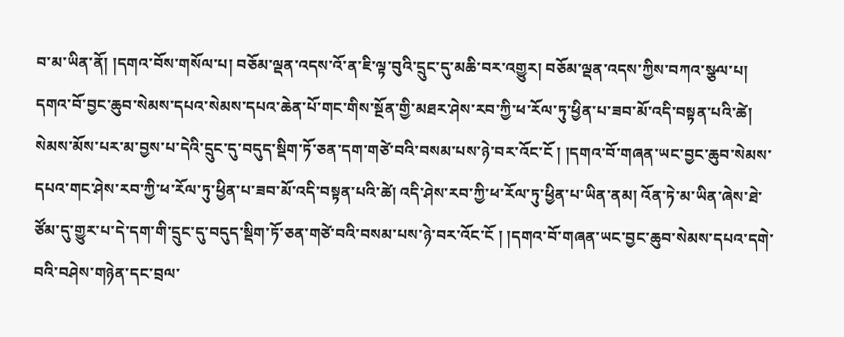བ་མ་ཡིན་ནོ། །དགའ་བོས་གསོལ་པ། བཅོམ་ལྡན་འདས་འོ་ན་ཇི་ལྟ་བུའི་དྲུང་དུ་མཆི་བར་འགྱུར། བཅོམ་ལྡན་འདས་ཀྱིས་བཀའ་སྩལ་པ། དགའ་བོ་བྱང་ཆུབ་སེམས་དཔའ་སེམས་དཔའ་ཆེན་པོ་གང་གིས་སྔོན་གྱི་མཐར་ཤེས་རབ་ཀྱི་ཕ་རོལ་ཏུ་ཕྱིན་པ་ཟབ་མོ་འདི་བསྟན་པའི་ཚེ། སེམས་མོས་པར་མ་བྱས་པ་དེའི་དྲུང་དུ་བདུད་སྡིག་ཏོ་ཅན་དག་གཙེ་བའི་བསམ་པས་ཉེ་བར་འོང་ངོ ། །དགའ་བོ་གཞན་ཡང་བྱང་ཆུབ་སེམས་དཔའ་གང་ཤེས་རབ་ཀྱི་ཕ་རོལ་ཏུ་ཕྱིན་པ་ཟབ་མོ་འདི་བསྟན་པའི་ཚེ། འདི་ཤེས་རབ་ཀྱི་ཕ་རོལ་ཏུ་ཕྱིན་པ་ཡིན་ནམ། འོན་ཏེ་མ་ཡིན་ཞེས་ཐེ་ཙོམ་དུ་གྱུར་པ་དེ་དག་གི་དྲུང་དུ་བདུད་སྡིག་ཏོ་ཅན་གཙེ་བའི་བསམ་པས་ཉེ་བར་འོང་ངོ ། །དགའ་བོ་གཞན་ཡང་བྱང་ཆུབ་སེམས་དཔའ་དགེ་བའི་བཤེས་གཉེན་དང་བྲལ་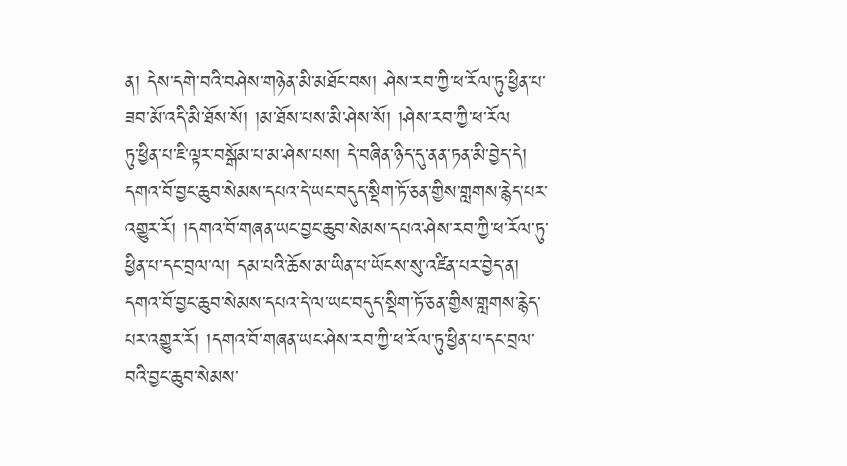ན། དེས་དགེ་བའི་བཤེས་གཉེན་མི་མཐོང་བས། ཤེས་རབ་ཀྱི་ཕ་རོལ་ཏུ་ཕྱིན་པ་ཟབ་མོ་འདི་མི་ཐོས་སོ། །མ་ཐོས་པས་མི་ཤེས་སོ། །ཤེས་རབ་ཀྱི་ཕ་རོལ
ཏུ་ཕྱིན་པ་ཇི་ལྟར་བསྒོམ་པ་མ་ཤེས་པས། དེ་བཞིན་ཉིད་དུ་ནན་ཏན་མི་བྱེད་དེ། དགའ་བོ་བྱང་ཆུབ་སེམས་དཔའ་དེ་ཡང་བདུད་སྡིག་ཏོ་ཅན་གྱིས་གླགས་རྙེད་པར་འགྱུར་རོ། །དགའ་བོ་གཞན་ཡང་བྱང་ཆུབ་སེམས་དཔའ་ཤེས་རབ་ཀྱི་ཕ་རོལ་ཏུ་ཕྱིན་པ་དང་བྲལ་ལ། དམ་པའི་ཆོས་མ་ཡིན་པ་ཡོངས་སུ་འཛིན་པར་བྱེད་ན། དགའ་བོ་བྱང་ཆུབ་སེམས་དཔའ་དེ་ལ་ཡང་བདུད་སྡིག་ཏོ་ཅན་གྱིས་གླགས་རྙེད་པར་འགྱུར་རོ། །དགའ་བོ་གཞན་ཡང་ཤེས་རབ་ཀྱི་ཕ་རོལ་ཏུ་ཕྱིན་པ་དང་བྲལ་བའི་བྱང་ཆུབ་སེམས་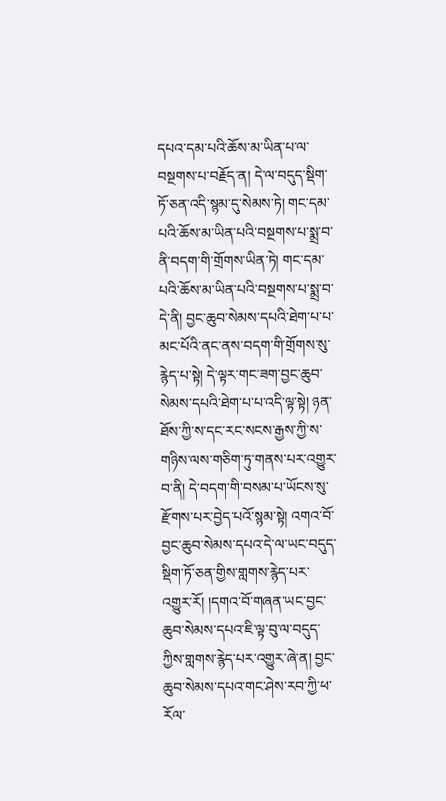དཔའ་དམ་པའི་ཆོས་མ་ཡིན་པ་ལ་བསྔགས་པ་བརྗོད་ན། དེ་ལ་བདུད་སྡིག་ཏོ་ཅན་འདི་སྙམ་དུ་སེམས་ཏེ། གང་དམ་པའི་ཆོས་མ་ཡིན་པའི་བསྔགས་པ་སྨྲ་བ་ནི་བདག་གི་གྲོགས་ཡིན་ཏེ། གང་དམ་པའི་ཆོས་མ་ཡིན་པའི་བསྔགས་པ་སྨྲ་བ་དེ་ནི། བྱང་ཆུབ་སེམས་དཔའི་ཐེག་པ་པ་མང་པོའི་ནང་ནས་བདག་གི་གྲོགས་སུ་རྙེད་པ་སྟེ། དེ་ལྟར་གང་ཟག་བྱང་ཆུབ་སེམས་དཔའི་ཐེག་པ་པ་འདི་ལྟ་སྟེ། ཉན་ཐོས་ཀྱི་ས་དང་རང་སངས་རྒྱས་ཀྱི་ས་གཉིས་ལས་གཅིག་ཏུ་གནས་པར་འགྱུར་བ་ནི། དེ་བདག་གི་བསམ་པ་ཡོངས་སུ་རྫོགས་པར་བྱེད་པའོ་སྙམ་སྟེ། འགའ་བོ་བྱང་ཆུབ་སེམས་དཔའ་དེ་ལ་ཡང་བདུད་སྡིག་ཏོ་ཅན་གྱིས་གླགས་རྙེད་པར་འགྱུར་རོ། །དགའ་བོ་གཞན་ཡང་བྱང་ཆུབ་སེམས་དཔའ་ཇི་ལྟ་བུ་ལ་བདུད་ཀྱིས་གླགས་རྙེད་པར་འགྱུར་ཞེ་ན། བྱང་ཆུབ་སེམས་དཔའ་གང་ཤེས་རབ་ཀྱི་ཕ་རོལ་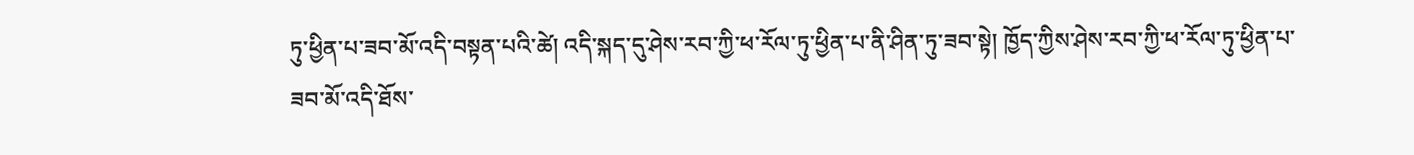ཏུ་ཕྱིན་པ་ཟབ་མོ་འདི་བསྟན་པའི་ཚེ། འདི་སྐད་དུ་ཤེས་རབ་ཀྱི་ཕ་རོལ་ཏུ་ཕྱིན་པ་ནི་ཤིན་ཏུ་ཟབ་སྟེ། ཁྱོད་ཀྱིས་ཤེས་རབ་ཀྱི་ཕ་རོལ་ཏུ་ཕྱིན་པ་ཟབ་མོ་འདི་ཐོས་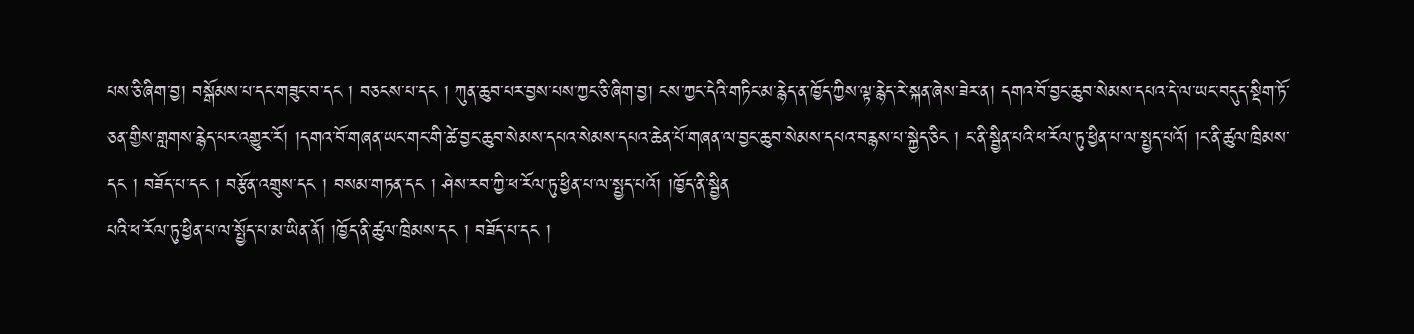པས་ཅི་ཞིག་བྱ། བསྒོམས་པ་དང་གཟུང་བ་དང ། བཅངས་པ་དང ། ཀུན་ཆུབ་པར་བྱས་པས་ཀྱང་ཅི་ཞིག་བྱ། ངས་ཀྱང་དེའི་གཏིང་མ་རྙེད་ན་ཁྱོད་ཀྱིས་ལྟ་རྙེད་རེ་སྐན་ཞེས་ཟེར་ན། དགའ་བོ་བྱང་ཆུབ་སེམས་དཔའ་དེ་ལ་ཡང་བདུད་སྡིག་ཏོ་ཅན་གྱིས་གླགས་རྙེད་པར་འགྱུར་རོ། །དགའ་བོ་གཞན་ཡང་གང་གི་ཚེ་བྱང་ཆུབ་སེམས་དཔའ་སེམས་དཔའ་ཆེན་པོ་གཞན་ལ་བྱང་ཆུབ་སེམས་དཔའ་བརྙས་པ་སྐྱེད་ཅིང ། ང་ནི་སྦྱིན་པའི་ཕ་རོལ་ཏུ་ཕྱིན་པ་ལ་སྤྱད་པའོ། །ང་ནི་ཚུལ་ཁྲིམས་དང ། བཟོད་པ་དང ། བརྩོན་འགྲུས་དང ། བསམ་གཏན་དང ། ཤེས་རབ་ཀྱི་ཕ་རོལ་ཏུ་ཕྱིན་པ་ལ་སྤྱད་པའོ། །ཁྱོད་ནི་སྦྱིན
པའི་ཕ་རོལ་ཏུ་ཕྱིན་པ་ལ་སྤྱོད་པ་མ་ཡིན་ནོ། །ཁྱོད་ནི་ཚུལ་ཁྲིམས་དང ། བཟོད་པ་དང །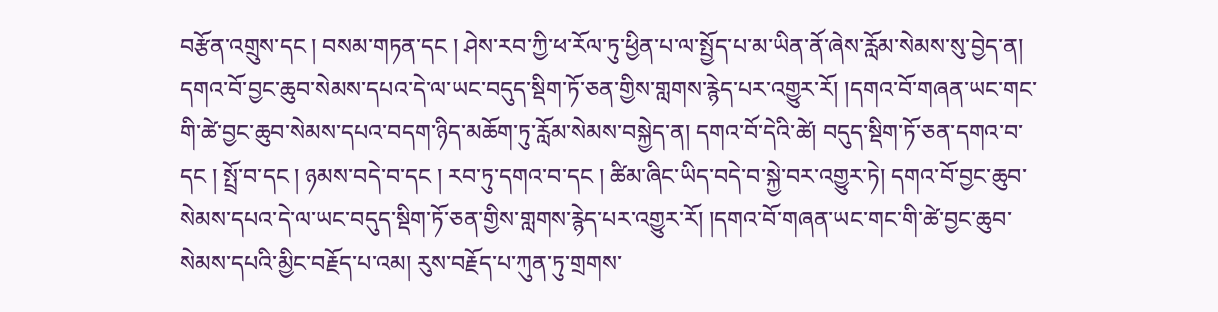བརྩོན་འགྲུས་དང ། བསམ་གཏན་དང ། ཤེས་རབ་ཀྱི་ཕ་རོལ་ཏུ་ཕྱིན་པ་ལ་སྤྱོད་པ་མ་ཡིན་ནོ་ཞེས་རློམ་སེམས་སུ་བྱེད་ན། དགའ་བོ་བྱང་ཆུབ་སེམས་དཔའ་དེ་ལ་ཡང་བདུད་སྡིག་ཏོ་ཅན་གྱིས་གླགས་རྙེད་པར་འགྱུར་རོ། །དགའ་བོ་གཞན་ཡང་གང་གི་ཚེ་བྱང་ཆུབ་སེམས་དཔའ་བདག་ཉིད་མཆོག་ཏུ་རློམ་སེམས་བསྐྱེད་ན། དགའ་བོ་དེའི་ཚེ། བདུད་སྡིག་ཏོ་ཅན་དགའ་བ་དང ། སྤྲོ་བ་དང ། ཉམས་བདེ་བ་དང ། རབ་ཏུ་དགའ་བ་དང ། ཚིམ་ཞིང་ཡིད་བདེ་བ་སྐྱེ་བར་འགྱུར་ཏེ། དགའ་བོ་བྱང་ཆུབ་སེམས་དཔའ་དེ་ལ་ཡང་བདུད་སྡིག་ཏོ་ཅན་གྱིས་གླགས་རྙེད་པར་འགྱུར་རོ། །དགའ་བོ་གཞན་ཡང་གང་གི་ཚེ་བྱང་ཆུབ་སེམས་དཔའི་མྱིང་བརྗོད་པ་འམ། རུས་བརྗོད་པ་ཀུན་ཏུ་གྲགས་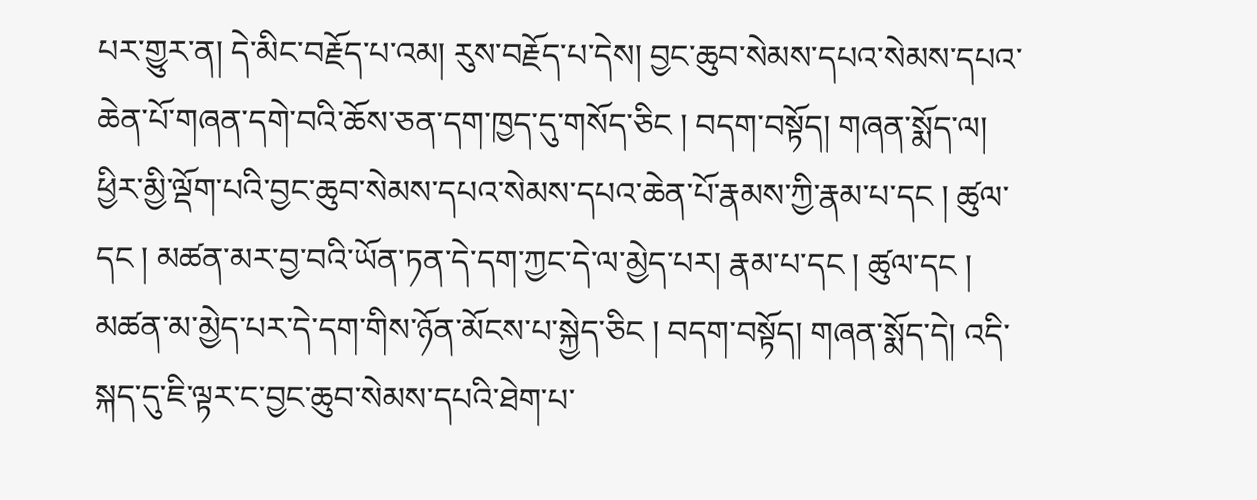པར་གྱུར་ན། དེ་མིང་བརྗོད་པ་འམ། རུས་བརྗོད་པ་དེས། བྱང་ཆུབ་སེམས་དཔའ་སེམས་དཔའ་ཆེན་པོ་གཞན་དགེ་བའི་ཆོས་ཅན་དག་ཁྱད་དུ་གསོད་ཅིང ། བདག་བསྟོད། གཞན་སྨོད་ལ། ཕྱིར་མྱི་ལྡོག་པའི་བྱང་ཆུབ་སེམས་དཔའ་སེམས་དཔའ་ཆེན་པོ་རྣམས་ཀྱི་རྣམ་པ་དང ། ཚུལ་དང ། མཚན་མར་བྱ་བའི་ཡོན་ཏན་དེ་དག་ཀྱང་དེ་ལ་མྱེད་པར། རྣམ་པ་དང ། ཚུལ་དང ། མཚན་མ་མྱེད་པར་དེ་དག་གིས་ཉོན་མོངས་པ་སྐྱེད་ཅིང ། བདག་བསྟོད། གཞན་སྨོད་དེ། འདི་སྐད་དུ་ཇི་ལྟར་ང་བྱང་ཆུབ་སེམས་དཔའི་ཐེག་པ་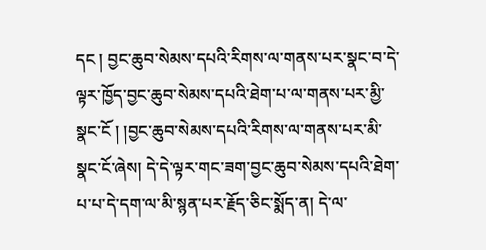དང ། བྱང་ཆུབ་སེམས་དཔའི་རིགས་ལ་གནས་པར་སྣང་བ་དེ་ལྟར་ཁྱོད་བྱང་ཆུབ་སེམས་དཔའི་ཐེག་པ་ལ་གནས་པར་མྱི་སྣང་ངོ ། །བྱང་ཆུབ་སེམས་དཔའི་རིགས་ལ་གནས་པར་མི་སྣང་ངོ་ཞེས། དེ་དེ་ལྟར་གང་ཟག་བྱང་ཆུབ་སེམས་དཔའི་ཐེག་པ་པ་དེ་དག་ལ་མི་སྙན་པར་རྗོད་ཅིང་སྨོད་ན། དེ་ལ་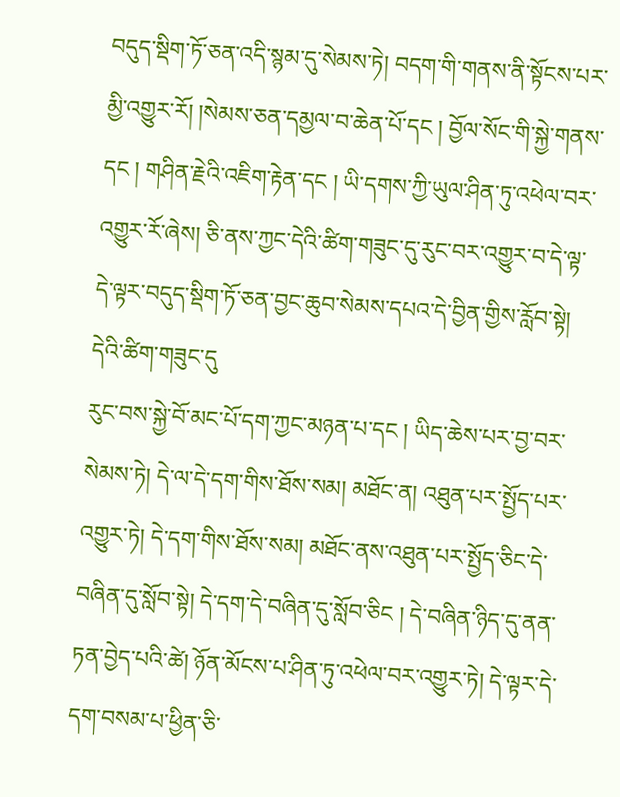བདུད་སྡིག་ཏོ་ཅན་འདི་སྙམ་དུ་སེམས་ཏེ། བདག་གི་གནས་ནི་སྟོངས་པར་མྱི་འགྱུར་རོ། །སེམས་ཅན་དམྱལ་བ་ཆེན་པོ་དང ། བྱོལ་སོང་གི་སྐྱེ་གནས་དང ། གཤིན་རྗེའི་འཇིག་རྟེན་དང ། ཡི་དགས་ཀྱི་ཡུལ་ཤིན་ཏུ་འཕེལ་བར་འགྱུར་རོ་ཞེས། ཅི་ནས་ཀྱང་དེའི་ཚིག་གཟུང་དུ་རུང་བར་འགྱུར་བ་དེ་ལྟ་དེ་ལྟར་བདུད་སྡིག་ཏོ་ཅན་བྱང་ཆུབ་སེམས་དཔའ་དེ་བྱིན་གྱིས་རློབ་སྟེ། དེའི་ཚིག་གཟུང་དུ
རུང་བས་སྐྱེ་བོ་མང་པོ་དག་ཀྱང་མཉན་པ་དང ། ཡིད་ཆེས་པར་བྱ་བར་སེམས་ཏེ། དེ་ལ་དེ་དག་གིས་ཐོས་སམ། མཐོང་ན། འཐུན་པར་སྤྱོད་པར་འགྱུར་ཏེ། དེ་དག་གིས་ཐོས་སམ། མཐོང་ནས་འཐུན་པར་སྤྱོད་ཅིང་དེ་བཞིན་དུ་སློབ་སྟེ། དེ་དག་དེ་བཞིན་དུ་སློབ་ཅིང ། དེ་བཞིན་ཉིད་དུ་ནན་ཏན་བྱེད་པའི་ཚེ། ཉོན་མོངས་པ་ཤིན་ཏུ་འཕེལ་བར་འགྱུར་ཏེ། དེ་ལྟར་དེ་དག་བསམ་པ་ཕྱིན་ཅི་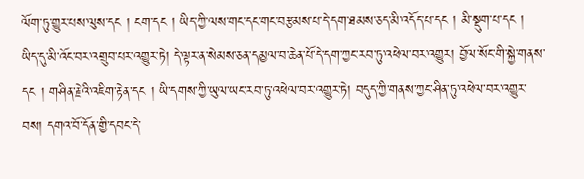ལོག་ཏུ་གྱུར་པས་ལུས་དང ། ངག་དང ། ཡིད་ཀྱི་ལས་གང་དང་གང་བརྩམས་པ་དེ་དག་ཐམས་ཅད་མི་འདོད་པ་དང ། མི་སྡུག་པ་དང ། ཡིད་དུ་མི་འོང་བར་འགྲུབ་པར་འགྱུར་ཏེ། དེ་ལྟར་ན་སེམས་ཅན་དམྱལ་བ་ཆེན་པོ་དེ་དག་ཀྱང་རབ་ཏུ་འཕེལ་བར་འགྱུར། བྱོལ་སོང་གི་སྐྱེ་གནས་དང ། གཤིན་རྗེའི་འཇིག་རྟེན་དང ། ཡི་དགས་ཀྱི་ཡུལ་ཡང་རབ་ཏུ་འཕེལ་བར་འགྱུར་ཏེ། བདུད་ཀྱི་གནས་ཀྱང་ཤིན་ཏུ་འཕེལ་བར་འགྱུར་བས། དགའ་བོ་དོན་གྱི་དབང་དེ་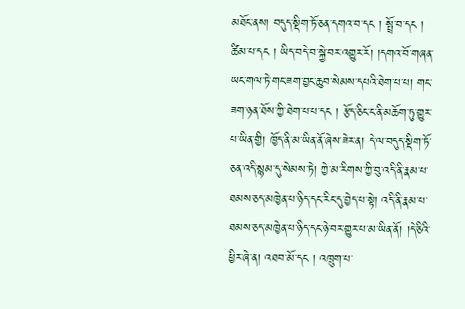མཐོང་ནས། བདུད་སྡིག་ཏོ་ཅན་དགའ་བ་དང ། སྤྲོ་བ་དང ། ཚིམ་པ་དང ། ཡིད་བདེ་བ་སྐྱེ་བར་འགྱུར་རོ། །དགའ་བོ་གཞན་ཡང་གལ་ཏེ་གང་ཟག་བྱང་ཆུབ་སེམས་དཔའི་ཐེག་པ་པ། གང་ཟག་ཉན་ཐོས་ཀྱི་ཐེག་པ་པ་དང ། རྩོད་ཅིང་ང་ནི་མཆོག་ཏུ་གྱུར་པ་ཡིན་གྱི། ཁྱོད་ནི་མ་ཡིན་ནོ་ཞེས་ཟེར་ན། དེ་ལ་བདུད་སྡིག་ཏོ་ཅན་འདི་སྙམ་དུ་སེམས་ཏེ། ཀྱེ་མ་རིགས་ཀྱི་བུ་འདི་ནི་རྣམ་པ་ཐམས་ཅད་མཁྱེན་པ་ཉིད་དང་རིང་དུ་བྱེད་པ་སྟེ། འདི་ནི་རྣམ་པ་ཐམས་ཅད་མཁྱེན་པ་ཉིད་དང་ཉེ་བར་གྱུར་པ་མ་ཡིན་ནོ། །དེ་ཅིའི་ཕྱིར་ཞེ་ན། འཐབ་མོ་དང ། འཁྲུག་པ་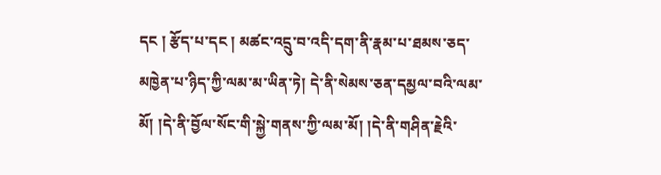དང ། རྩོད་པ་དང ། མཚང་འདྲུ་བ་འདི་དག་ནི་རྣམ་པ་ཐམས་ཅད་མཁྱེན་པ་ཉིད་ཀྱི་ལམ་མ་ཡིན་ཏེ། དེ་ནི་སེམས་ཅན་དམྱལ་བའི་ལམ་མོ། །དེ་ནི་བྱོལ་སོང་གི་སྐྱེ་གནས་ཀྱི་ལམ་མོ། །དེ་ནི་གཤིན་རྗེའི་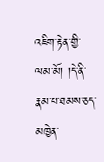འཇིག་རྟེན་གྱི་ལམ་མོ། །དེ་ནི་རྣམ་པ་ཐམས་ཅད་མཁྱེན་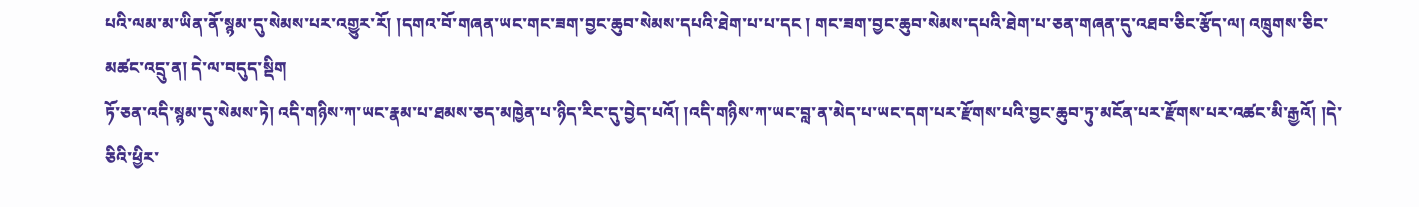པའི་ལམ་མ་ཡིན་ནོ་སྙམ་དུ་སེམས་པར་འགྱུར་རོ། །དགའ་བོ་གཞན་ཡང་གང་ཟག་བྱང་ཆུབ་སེམས་དཔའི་ཐེག་པ་པ་དང ། གང་ཟག་བྱང་ཆུབ་སེམས་དཔའི་ཐེག་པ་ཅན་གཞན་དུ་འཐབ་ཅིང་རྩོད་ལ། འཁྲུགས་ཅིང་མཚང་འདྲུ་ན། དེ་ལ་བདུད་སྡིག
ཏོ་ཅན་འདི་སྙམ་དུ་སེམས་ཏེ། འདི་གཉིས་ཀ་ཡང་རྣམ་པ་ཐམས་ཅད་མཁྱེན་པ་ཉིད་རིང་དུ་བྱེད་པའོ། །འདི་གཉིས་ཀ་ཡང་བླ་ན་མེད་པ་ཡང་དག་པར་རྫོགས་པའི་བྱང་ཆུབ་ཏུ་མངོན་པར་རྫོགས་པར་འཚང་མི་རྒྱའོ། །དེ་ཅིའི་ཕྱིར་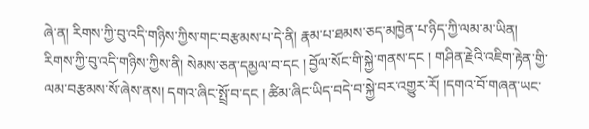ཞེ་ན། རིགས་ཀྱི་བུ་འདི་གཉིས་ཀྱིས་གང་བརྩམས་པ་དེ་ནི། རྣམ་པ་ཐམས་ཅད་མཁྱེན་པ་ཉིད་ཀྱི་ལམ་མ་ཡིན། རིགས་ཀྱི་བུ་འདི་གཉིས་ཀྱིས་ནི། སེམས་ཅན་དམྱལ་བ་དང ། བྱོལ་སོང་གི་སྐྱེ་གནས་དང ། གཤིན་རྗེའི་འཇིག་རྟེན་གྱི་ལམ་བརྩམས་སོ་ཞེས་ནས། དགའ་ཞིང་སྤྲོ་བ་དང ། ཚིམ་ཞིང་ཡིད་བདེ་བ་སྐྱེ་བར་འགྱུར་རོ། །དགའ་བོ་གཞན་ཡང་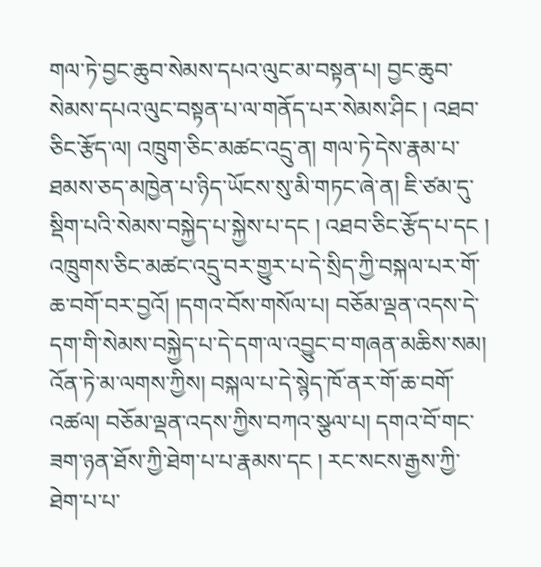གལ་ཏེ་བྱང་ཆུབ་སེམས་དཔའ་ལུང་མ་བསྟན་པ། བྱང་ཆུབ་སེམས་དཔའ་ལུང་བསྟན་པ་ལ་གནོད་པར་སེམས་ཤིང ། འཐབ་ཅིང་རྩོད་ལ། འཁྲུག་ཅིང་མཚང་འདྲུ་ན། གལ་ཏེ་དེས་རྣམ་པ་ཐམས་ཅད་མཁྱེན་པ་ཉིད་ཡོངས་སུ་མི་གཏང་ཞེ་ན། ཇི་ཙམ་དུ་སྡིག་པའི་སེམས་བསྐྱེད་པ་སྐྱེས་པ་དང ། འཐབ་ཅིང་རྩོད་པ་དང ། འཁྲུགས་ཅིང་མཚང་འདྲུ་བར་གྱུར་པ་དེ་སྲིད་ཀྱི་བསྐལ་པར་གོ་ཆ་བགོ་བར་བྱའོ། །དགའ་བོས་གསོལ་པ། བཅོམ་ལྡན་འདས་དེ་དག་གི་སེམས་བསྐྱེད་པ་དེ་དག་ལ་འབྱུང་བ་གཞན་མཆིས་སམ། འོན་ཏེ་མ་ལགས་ཀྱིས། བསྐལ་པ་དེ་སྙེད་ཁོ་ནར་གོ་ཆ་བགོ་འཚལ། བཅོམ་ལྡན་འདས་ཀྱིས་བཀའ་སྩལ་པ། དགའ་བོ་གང་ཟག་ཉན་ཐོས་ཀྱི་ཐེག་པ་པ་རྣམས་དང ། རང་སངས་རྒྱས་ཀྱི་ཐེག་པ་པ་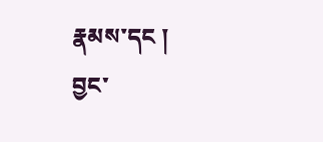རྣམས་དང ། བྱང་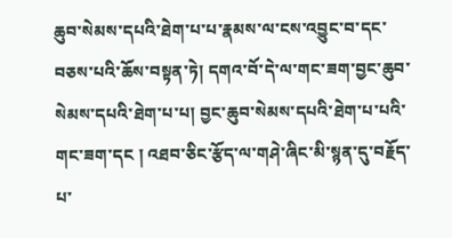ཆུབ་སེམས་དཔའི་ཐེག་པ་པ་རྣམས་ལ་ངས་འབྱུང་བ་དང་བཅས་པའི་ཆོས་བསྟན་ཏེ། དགའ་བོ་དེ་ལ་གང་ཟག་བྱང་ཆུབ་སེམས་དཔའི་ཐེག་པ་པ། བྱང་ཆུབ་སེམས་དཔའི་ཐེག་པ་པའི་གང་ཟག་དང ། འཐབ་ཅིང་རྩོད་ལ་གཤེ་ཞིང་མི་སྙན་དུ་བརྗོད་པ་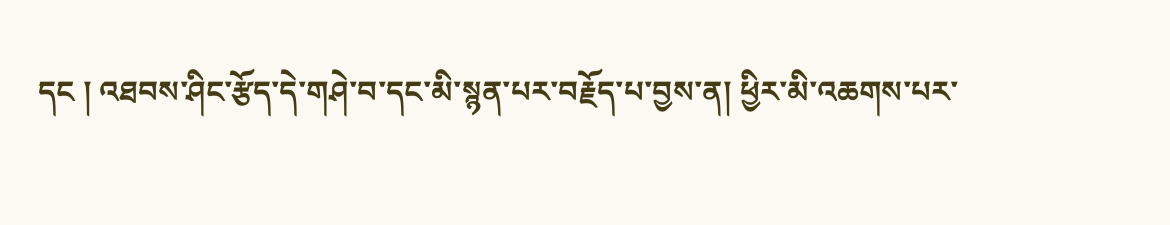དང ། འཐབས་ཤིང་རྩོད་དེ་གཤེ་བ་དང་མི་སྙན་པར་བརྗོད་པ་བྱས་ན། ཕྱིར་མི་འཆགས་པར་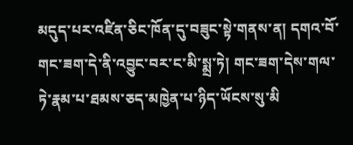མདུད་པར་འཛིན་ཅིང་ཁོན་དུ་བཟུང་སྟེ་གནས་ན། དགའ་བོ་གང་ཟག་དེ་ནི་འབྱུང་བར་ང་མི་སྨྲ་ཏེ། གང་ཟག་དེས་གལ་ཏེ་རྣམ་པ་ཐམས་ཅད་མཁྱེན་པ་ཉིད་ཡོངས་སུ་མི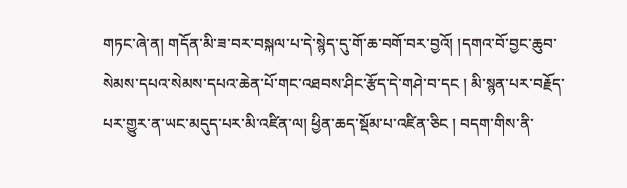གཏང་ཞེ་ན། གདོན་མི་ཟ་བར་བསྐལ་པ་དེ་སྙེད་དུ་གོ་ཆ་བགོ་བར་བྱའོ། །དགའ་བོ་བྱང་ཆུབ་སེམས་དཔའ་སེམས་དཔའ་ཆེན་པོ་གང་འཐབས་ཤིང་རྩོད་དེ་གཤེ་བ་དང ། མི་སྙན་པར་བརྗོད་པར་གྱུར་ན་ཡང་མདུད་པར་མི་འཛིན་ལ། ཕྱིན་ཆད་སྡོམ་པ་འཛིན་ཅིང ། བདག་གིས་ནི་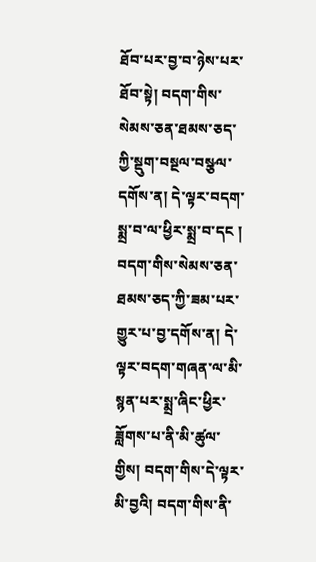ཐོབ་པར་བྱ་བ་ཉེས་པར་ཐོབ་སྟེ། བདག་གིས་སེམས་ཅན་ཐམས་ཅད་ཀྱི་སྡུག་བསྔལ་བསྩལ་དགོས་ན། དེ་ལྟར་བདག་སྨྲ་བ་ལ་ཕྱིར་སྨྲ་བ་དང ། བདག་གིས་སེམས་ཅན་ཐམས་ཅད་ཀྱི་ཟམ་པར་གྱུར་པ་བྱ་དགོས་ན། དེ་ལྟར་བདག་གཞན་ལ་མི་སྙན་པར་སྨྲ་ཞིང་ཕྱིར་ཟློགས་པ་ནི་མི་ཚུལ་གྱིས། བདག་གིས་དེ་ལྟར་མི་བྱའི། བདག་གིས་ནི་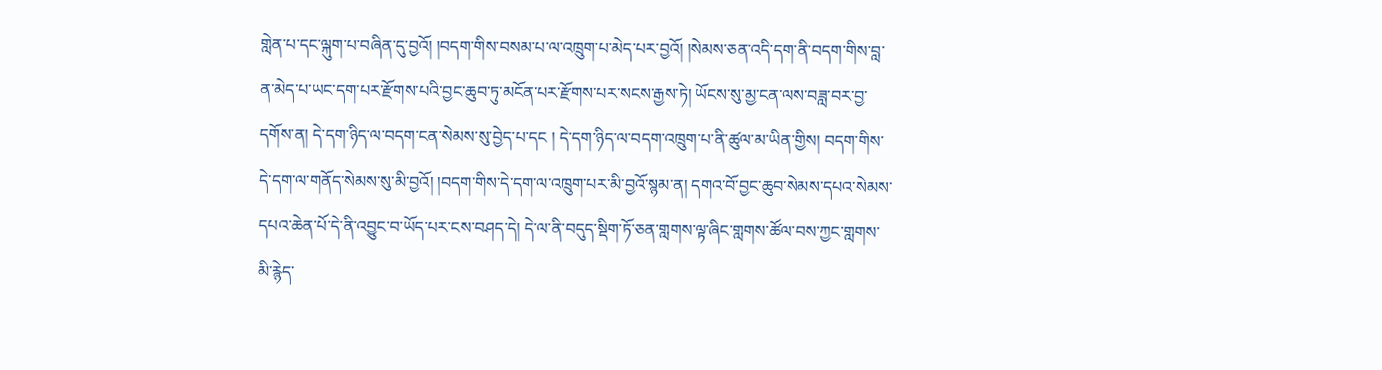གླེན་པ་དང་ལྐུག་པ་བཞིན་དུ་བྱའོ། །བདག་གིས་བསམ་པ་ལ་འཁྲུག་པ་མེད་པར་བྱའོ། །སེམས་ཅན་འདི་དག་ནི་བདག་གིས་བླ་ན་མེད་པ་ཡང་དག་པར་རྫོགས་པའི་བྱང་ཆུབ་ཏུ་མངོན་པར་རྫོགས་པར་སངས་རྒྱས་ཏེ། ཡོངས་སུ་མྱ་ངན་ལས་བཟླ་བར་བྱ་དགོས་ན། དེ་དག་ཉིད་ལ་བདག་ངན་སེམས་སུ་བྱེད་པ་དང ། དེ་དག་ཉིད་ལ་བདག་འཁྲུག་པ་ནི་ཚུལ་མ་ཡིན་གྱིས། བདག་གིས་དེ་དག་ལ་གནོད་སེམས་སུ་མི་བྱའོ། །བདག་གིས་དེ་དག་ལ་འཁྲུག་པར་མི་བྱའོ་སྙམ་ན། དགའ་བོ་བྱང་ཆུབ་སེམས་དཔའ་སེམས་དཔའ་ཆེན་པོ་དེ་ནི་འབྱུང་བ་ཡོད་པར་ངས་བཤད་དེ། དེ་ལ་ནི་བདུད་སྡིག་ཏོ་ཅན་གླགས་ལྟ་ཞིང་གླགས་ཚོལ་བས་ཀྱང་གླགས་མི་རྙེད་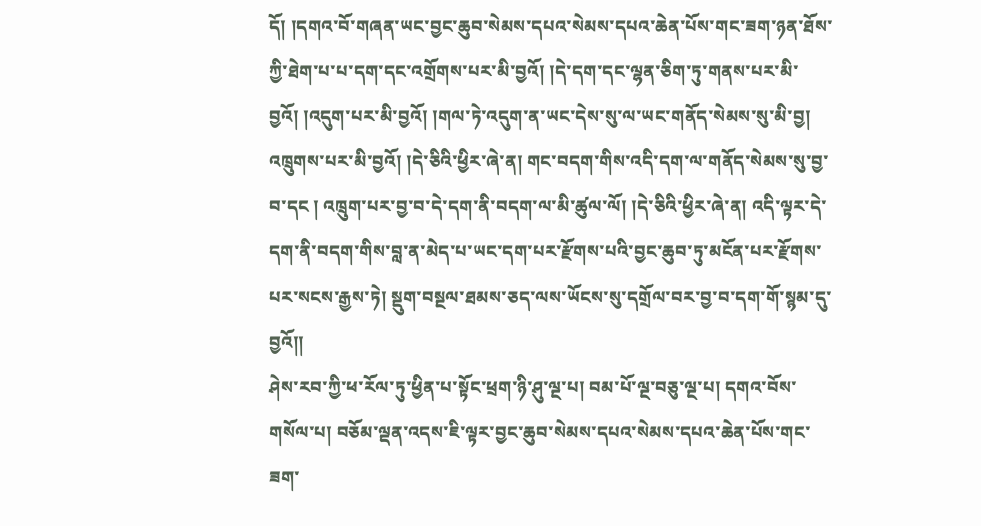དོ། །དགའ་བོ་གཞན་ཡང་བྱང་ཆུབ་སེམས་དཔའ་སེམས་དཔའ་ཆེན་པོས་གང་ཟག་ཉན་ཐོས་ཀྱི་ཐེག་པ་པ་དག་དང་འགྲོགས་པར་མི་བྱའོ། །དེ་དག་དང་ལྷན་ཅིག་ཏུ་གནས་པར་མི་བྱའོ། །འདུག་པར་མི་བྱའོ། །གལ་ཏེ་འདུག་ན་ཡང་དེས་སུ་ལ་ཡང་གནོད་སེམས་སུ་མི་བྱ། འཁྲུགས་པར་མི་བྱའོ། །དེ་ཅིའི་ཕྱིར་ཞེ་ན། གང་བདག་གིས་འདི་དག་ལ་གནོད་སེམས་སུ་བྱ་བ་དང ། འཁྲུག་པར་བྱ་བ་དེ་དག་ནི་བདག་ལ་མི་ཚུལ་ལོ། །དེ་ཅིའི་ཕྱིར་ཞེ་ན། འདི་ལྟར་དེ་དག་ནི་བདག་གིས་བླ་ན་མེད་པ་ཡང་དག་པར་རྫོགས་པའི་བྱང་ཆུབ་ཏུ་མངོན་པར་རྫོགས་པར་སངས་རྒྱས་ཏེ། སྡུག་བསྔལ་ཐམས་ཅད་ལས་ཡོངས་སུ་དགྲོལ་བར་བྱ་བ་དག་གོ་སྙམ་དུ་བྱའོ།།
ཤེས་རབ་ཀྱི་ཕ་རོལ་ཏུ་ཕྱིན་པ་སྟོང་ཕྲག་ཉི་ཤུ་ལྔ་པ། བམ་པོ་ལྔ་བཅུ་ལྔ་པ། དགའ་བོས་གསོལ་པ། བཅོམ་ལྡན་འདས་ཇི་ལྟར་བྱང་ཆུབ་སེམས་དཔའ་སེམས་དཔའ་ཆེན་པོས་གང་ཟག་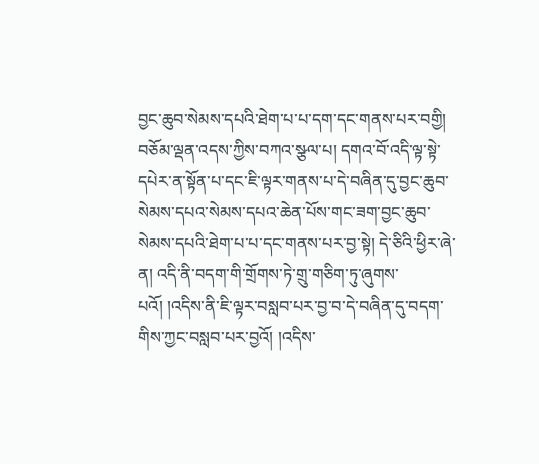བྱང་ཆུབ་སེམས་དཔའི་ཐེག་པ་པ་དག་དང་གནས་པར་བགྱི། བཅོམ་ལྡན་འདས་ཀྱིས་བཀའ་སྩལ་པ། དགའ་བོ་འདི་ལྟ་སྟེ་དཔེར་ན་སྟོན་པ་དང་ཇི་ལྟར་གནས་པ་དེ་བཞིན་དུ་བྱང་ཆུབ་སེམས་དཔའ་སེམས་དཔའ་ཆེན་པོས་གང་ཟག་བྱང་ཆུབ་སེམས་དཔའི་ཐེག་པ་པ་དང་གནས་པར་བྱ་སྟེ། དེ་ཅིའི་ཕྱིར་ཞེ་ན། འདི་ནི་བདག་གི་གྲོགས་ཏེ་གྲུ་གཅིག་ཏུ་ཞུགས་པའོ། །འདིས་ནི་ཇི་ལྟར་བསླབ་པར་བྱ་བ་དེ་བཞིན་དུ་བདག་གིས་ཀྱང་བསླབ་པར་བྱའོ། །འདིས་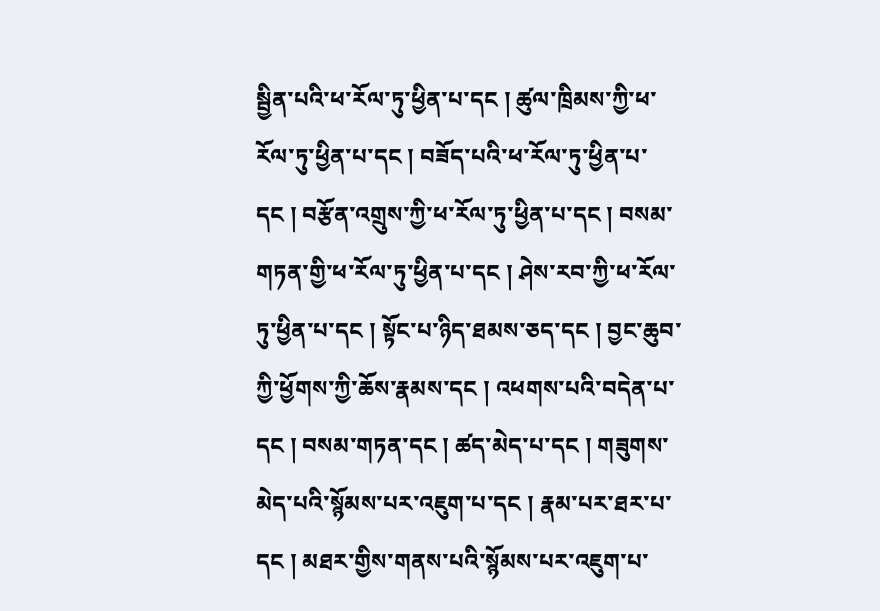སྦྱིན་པའི་ཕ་རོལ་ཏུ་ཕྱིན་པ་དང ། ཚུལ་ཁྲིམས་ཀྱི་ཕ་རོལ་ཏུ་ཕྱིན་པ་དང ། བཟོད་པའི་ཕ་རོལ་ཏུ་ཕྱིན་པ་དང ། བརྩོན་འགྲུས་ཀྱི་ཕ་རོལ་ཏུ་ཕྱིན་པ་དང ། བསམ་གཏན་གྱི་ཕ་རོལ་ཏུ་ཕྱིན་པ་དང ། ཤེས་རབ་ཀྱི་ཕ་རོལ་ཏུ་ཕྱིན་པ་དང ། སྟོང་པ་ཉིད་ཐམས་ཅད་དང ། བྱང་ཆུབ་ཀྱི་ཕྱོགས་ཀྱི་ཆོས་རྣམས་དང ། འཕགས་པའི་བདེན་པ་དང ། བསམ་གཏན་དང ། ཚད་མེད་པ་དང ། གཟུགས་མེད་པའི་སྙོམས་པར་འཇུག་པ་དང ། རྣམ་པར་ཐར་པ་དང ། མཐར་གྱིས་གནས་པའི་སྙོམས་པར་འཇུག་པ་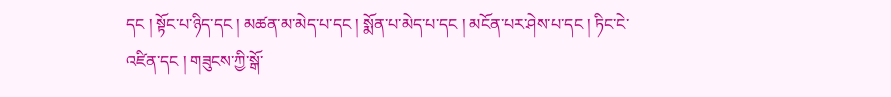དང ། སྟོང་པ་ཉིད་དང ། མཚན་མ་མེད་པ་དང ། སྨོན་པ་མེད་པ་དང ། མངོན་པར་ཤེས་པ་དང ། ཏིང་ངེ་འཛིན་དང ། གཟུངས་ཀྱི་སྒོ་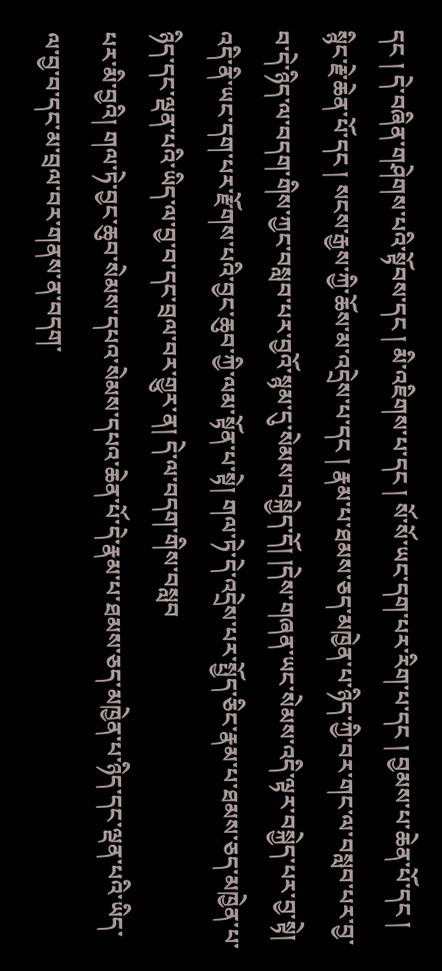དང ། དེ་བཞིན་གཤེགས་པའི་སྟོབས་དང ། མི་འཇིགས་པ་དང ། སོ་སོ་ཡང་དག་པར་རིག་པ་དང ། བྱམས་པ་ཆེན་པོ་དང ། སྙིང་རྗེ་ཆེན་པོ་དང ། སངས་རྒྱས་ཀྱི་ཆོས་མ་འདྲེས་པ་དང ། རྣམ་པ་ཐམས་ཅད་མཁྱེན་པ་ཉིད་ཀྱི་བར་གང་ལ་བསླབ་པར་བྱ་བ་དེ་ཉིད་ལ་བདག་གིས་ཀྱང་བསླབ་པར་བྱའོ་སྙམ་དུ་སེམས་བསྐྱེད་དོ། །དེས་གཞན་ཡང་སེམས་འདི་ལྟར་བསྐྱེད་པར་བྱ་སྟེ། འདི་ནི་ཡང་དག་པར་རྫོགས་པའི་བྱང་ཆུབ་ཀྱི་ལམ་སྟོན་པ་སྟེ། གལ་ཏེ་དེ་འདྲེས་པར་སྤྱོད་ཅིང་རྣམ་པ་ཐམས་ཅད་མཁྱེན་པ་ཉིད་དང་ལྡན་པའི་ཡིད་ལ་བྱ་བ་དང་བྲལ་བར་གྱུར་ན། དེ་ལ་བདག་གིས་བསླབ
པར་མི་བྱའི། གལ་ཏེ་བྱང་ཆུབ་སེམས་དཔའ་སེམས་དཔའ་ཆེན་པོ་དེ་རྣམ་པ་ཐམས་ཅད་མཁྱེན་པ་ཉིད་དང་ལྡན་པའི་ཡིད་ལ་བྱ་བ་དང་མ་བྲལ་བར་གནས་ན་བདག་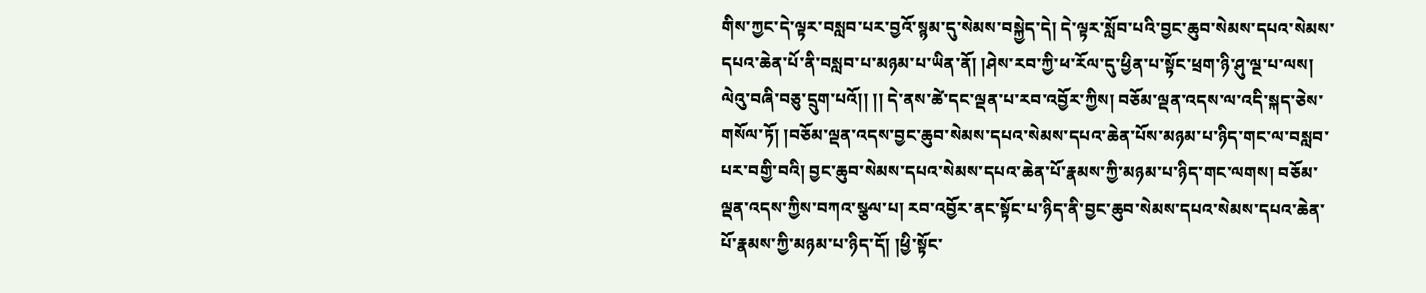གིས་ཀྱང་དེ་ལྟར་བསླབ་པར་བྱའོ་སྙམ་དུ་སེམས་བསྐྱེད་དེ། དེ་ལྟར་སློབ་པའི་བྱང་ཆུབ་སེམས་དཔའ་སེམས་དཔའ་ཆེན་པོ་ནི་བསླབ་པ་མཉམ་པ་ཡིན་ནོ། །ཤེས་རབ་ཀྱི་ཕ་རོལ་དུ་ཕྱིན་པ་སྟོང་ཕྲག་ཉི་ཤུ་ལྔ་པ་ལས། ལེའུ་བཞི་བཅུ་དྲུག་པའོ།། །། དེ་ནས་ཚེ་དང་ལྡན་པ་རབ་འབྱོར་ཀྱིས། བཅོམ་ལྡན་འདས་ལ་འདི་སྐད་ཅེས་གསོལ་ཏོ། །བཅོམ་ལྡན་འདས་བྱང་ཆུབ་སེམས་དཔའ་སེམས་དཔའ་ཆེན་པོས་མཉམ་པ་ཉིད་གང་ལ་བསླབ་པར་བགྱི་བའི། བྱང་ཆུབ་སེམས་དཔའ་སེམས་དཔའ་ཆེན་པོ་རྣམས་ཀྱི་མཉམ་པ་ཉིད་གང་ལགས། བཅོམ་ལྡན་འདས་ཀྱིས་བཀའ་སྩལ་པ། རབ་འབྱོར་ནང་སྟོང་པ་ཉིད་ནི་བྱང་ཆུབ་སེམས་དཔའ་སེམས་དཔའ་ཆེན་པོ་རྣམས་ཀྱི་མཉམ་པ་ཉིད་དོ། །ཕྱི་སྟོང་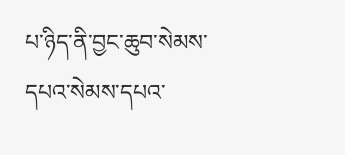པ་ཉིད་ནི་བྱང་ཆུབ་སེམས་དཔའ་སེམས་དཔའ་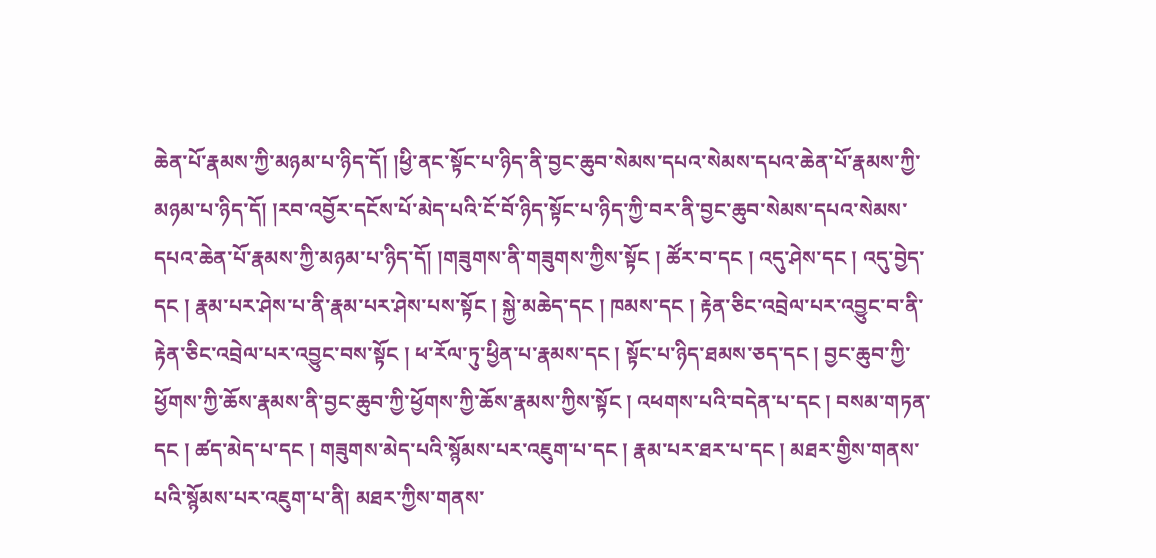ཆེན་པོ་རྣམས་ཀྱི་མཉམ་པ་ཉིད་དོ། །ཕྱི་ནང་སྟོང་པ་ཉིད་ནི་བྱང་ཆུབ་སེམས་དཔའ་སེམས་དཔའ་ཆེན་པོ་རྣམས་ཀྱི་མཉམ་པ་ཉིད་དོ། །རབ་འབྱོར་དངོས་པོ་མེད་པའི་ངོ་བོ་ཉིད་སྟོང་པ་ཉིད་ཀྱི་བར་ནི་བྱང་ཆུབ་སེམས་དཔའ་སེམས་དཔའ་ཆེན་པོ་རྣམས་ཀྱི་མཉམ་པ་ཉིད་དོ། །གཟུགས་ནི་གཟུགས་ཀྱིས་སྟོང ། ཚོར་བ་དང ། འདུ་ཤེས་དང ། འདུ་བྱེད་དང ། རྣམ་པར་ཤེས་པ་ནི་རྣམ་པར་ཤེས་པས་སྟོང ། སྐྱེ་མཆེད་དང ། ཁམས་དང ། རྟེན་ཅིང་འབྲེལ་པར་འབྱུང་བ་ནི་རྟེན་ཅིང་འབྲེལ་པར་འབྱུང་བས་སྟོང ། ཕ་རོལ་ཏུ་ཕྱིན་པ་རྣམས་དང ། སྟོང་པ་ཉིད་ཐམས་ཅད་དང ། བྱང་ཆུབ་ཀྱི་ཕྱོགས་ཀྱི་ཆོས་རྣམས་ནི་བྱང་ཆུབ་ཀྱི་ཕྱོགས་ཀྱི་ཆོས་རྣམས་ཀྱིས་སྟོང ། འཕགས་པའི་བདེན་པ་དང ། བསམ་གཏན་དང ། ཚད་མེད་པ་དང ། གཟུགས་མེད་པའི་སྙོམས་པར་འཇུག་པ་དང ། རྣམ་པར་ཐར་པ་དང ། མཐར་གྱིས་གནས་པའི་སྙོམས་པར་འཇུག་པ་ནི། མཐར་ཀྱིས་གནས་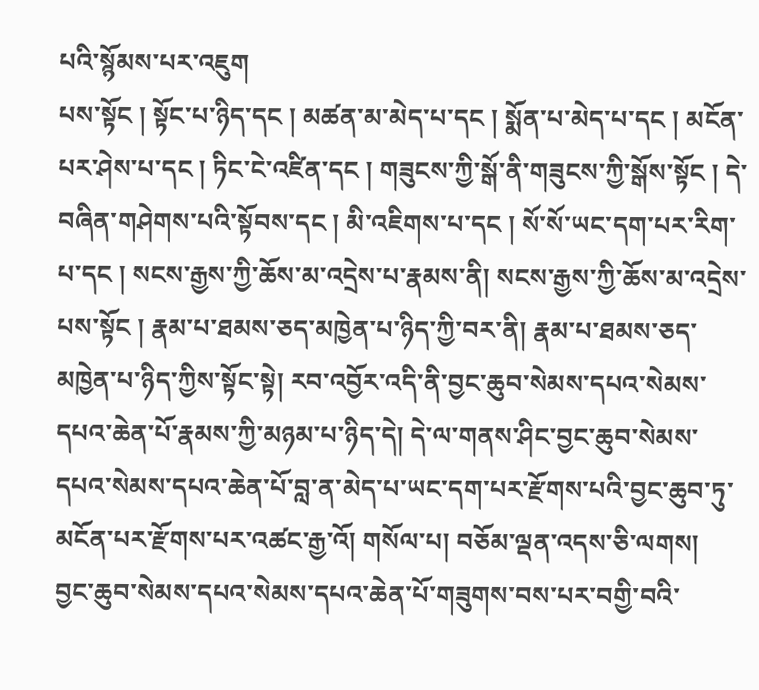པའི་སྙོམས་པར་འཇུག
པས་སྟོང ། སྟོང་པ་ཉིད་དང ། མཚན་མ་མེད་པ་དང ། སྨོན་པ་མེད་པ་དང ། མངོན་པར་ཤེས་པ་དང ། ཏིང་ངེ་འཛིན་དང ། གཟུངས་ཀྱི་སྒོ་ནི་གཟུངས་ཀྱི་སྒོས་སྟོང ། དེ་བཞིན་གཤེགས་པའི་སྟོབས་དང ། མི་འཇིགས་པ་དང ། སོ་སོ་ཡང་དག་པར་རིག་པ་དང ། སངས་རྒྱས་ཀྱི་ཆོས་མ་འདྲེས་པ་རྣམས་ནི། སངས་རྒྱས་ཀྱི་ཆོས་མ་འདྲེས་པས་སྟོང ། རྣམ་པ་ཐམས་ཅད་མཁྱེན་པ་ཉིད་ཀྱི་བར་ནི། རྣམ་པ་ཐམས་ཅད་མཁྱེན་པ་ཉིད་ཀྱིས་སྟོང་སྟེ། རབ་འབྱོར་འདི་ནི་བྱང་ཆུབ་སེམས་དཔའ་སེམས་དཔའ་ཆེན་པོ་རྣམས་ཀྱི་མཉམ་པ་ཉིད་དེ། དེ་ལ་གནས་ཤིང་བྱང་ཆུབ་སེམས་དཔའ་སེམས་དཔའ་ཆེན་པོ་བླ་ན་མེད་པ་ཡང་དག་པར་རྫོགས་པའི་བྱང་ཆུབ་ཏུ་མངོན་པར་རྫོགས་པར་འཚང་རྒྱ་འོ། གསོལ་པ། བཅོམ་ལྡན་འདས་ཅི་ལགས། བྱང་ཆུབ་སེམས་དཔའ་སེམས་དཔའ་ཆེན་པོ་གཟུགས་བས་པར་བགྱི་བའི་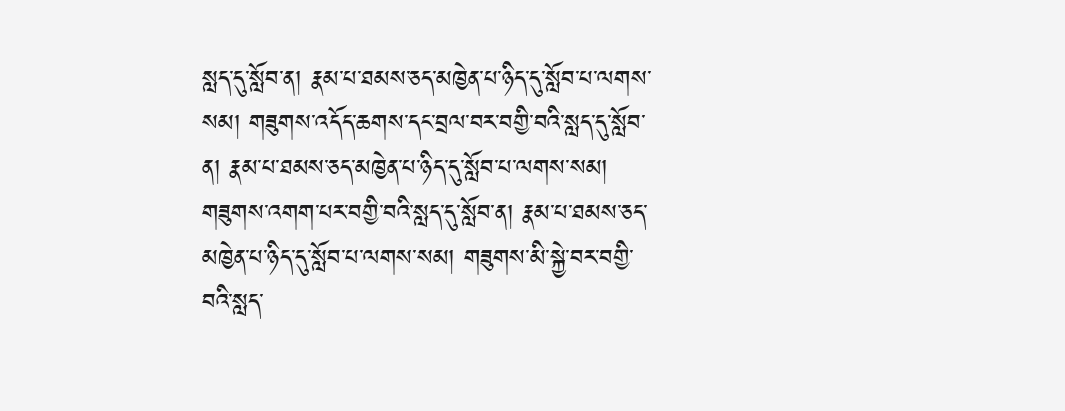སླད་དུ་སློབ་ན། རྣམ་པ་ཐམས་ཅད་མཁྱེན་པ་ཉིད་དུ་སློབ་པ་ལགས་སམ། གཟུགས་འདོད་ཆགས་དང་བྲལ་བར་བགྱི་བའི་སླད་དུ་སློབ་ན། རྣམ་པ་ཐམས་ཅད་མཁྱེན་པ་ཉིད་དུ་སློབ་པ་ལགས་སམ། གཟུགས་འགག་པར་བགྱི་བའི་སླད་དུ་སློབ་ན། རྣམ་པ་ཐམས་ཅད་མཁྱེན་པ་ཉིད་དུ་སློབ་པ་ལགས་སམ། གཟུགས་མི་སྐྱེ་བར་བགྱི་བའི་སླད་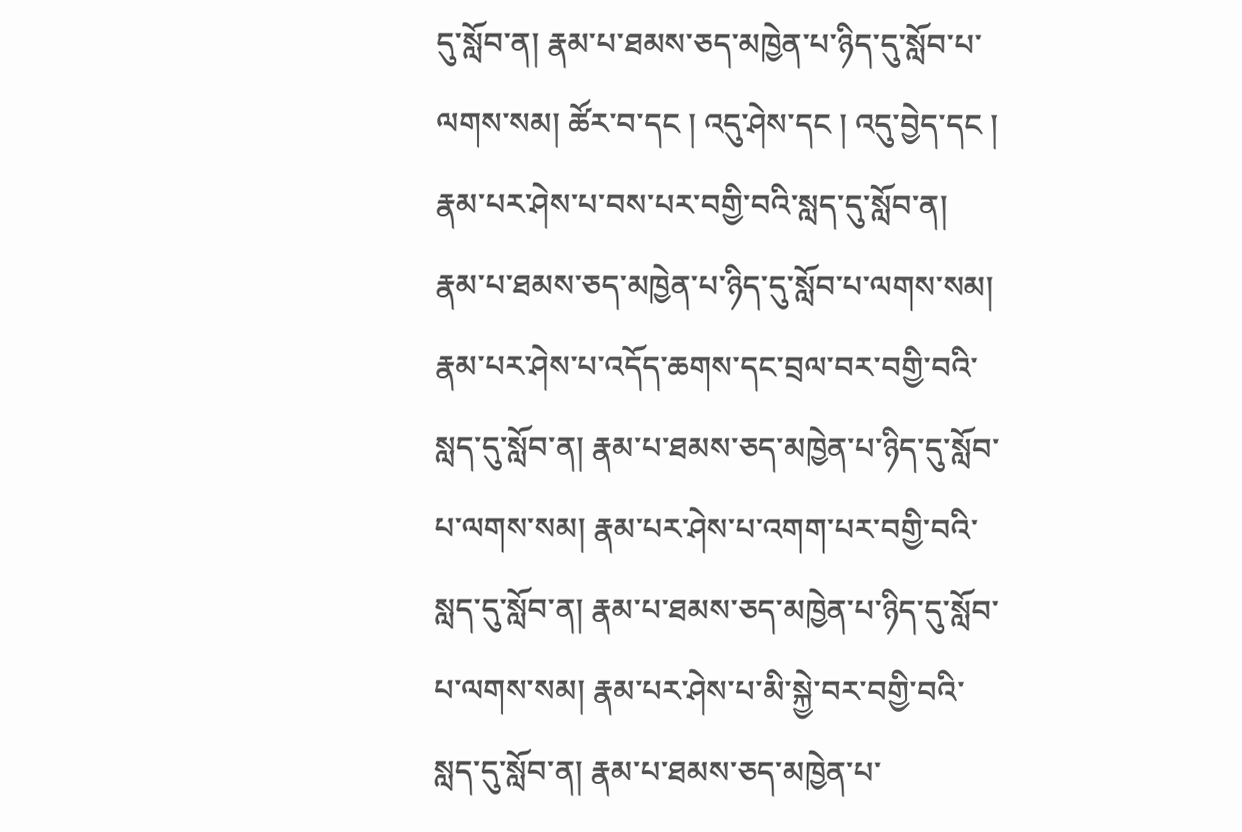དུ་སློབ་ན། རྣམ་པ་ཐམས་ཅད་མཁྱེན་པ་ཉིད་དུ་སློབ་པ་ལགས་སམ། ཚོར་བ་དང ། འདུ་ཤེས་དང ། འདུ་བྱེད་དང ། རྣམ་པར་ཤེས་པ་བས་པར་བགྱི་བའི་སླད་དུ་སློབ་ན། རྣམ་པ་ཐམས་ཅད་མཁྱེན་པ་ཉིད་དུ་སློབ་པ་ལགས་སམ། རྣམ་པར་ཤེས་པ་འདོད་ཆགས་དང་བྲལ་བར་བགྱི་བའི་སླད་དུ་སློབ་ན། རྣམ་པ་ཐམས་ཅད་མཁྱེན་པ་ཉིད་དུ་སློབ་པ་ལགས་སམ། རྣམ་པར་ཤེས་པ་འགག་པར་བགྱི་བའི་སླད་དུ་སློབ་ན། རྣམ་པ་ཐམས་ཅད་མཁྱེན་པ་ཉིད་དུ་སློབ་པ་ལགས་སམ། རྣམ་པར་ཤེས་པ་མི་སྐྱེ་བར་བགྱི་བའི་སླད་དུ་སློབ་ན། རྣམ་པ་ཐམས་ཅད་མཁྱེན་པ་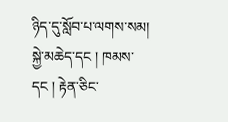ཉིད་དུ་སློབ་པ་ལགས་སམ། སྐྱེ་མཆེད་དང ། ཁམས་དང ། རྟེན་ཅིང་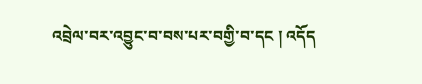འབྲེལ་བར་འབྱུང་བ་བས་པར་བགྱི་བ་དང ། འདོད